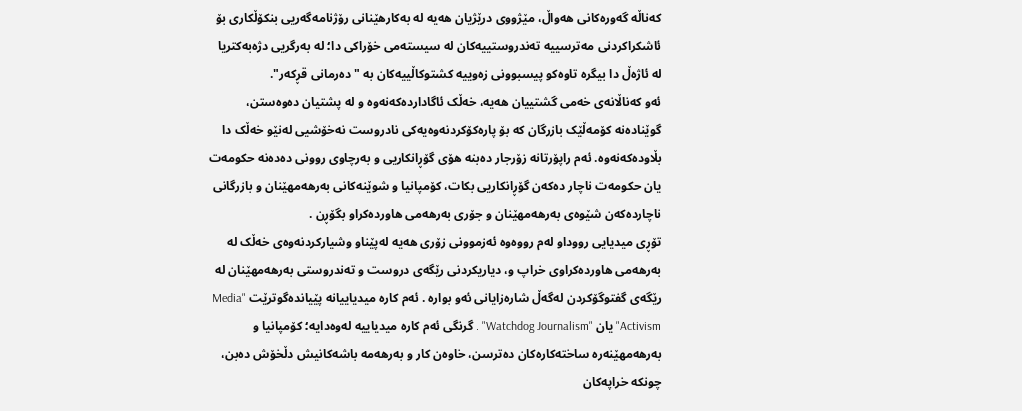کەناڵە گەورەکانی هەواڵ، مێژووی درێژیان هەیە لە بەکارهێنانی رۆژنامەگەریی بنکۆڵکاری بۆ ئاشکراکردنی مەترسییە تەندروستییەکان لە سیستەمی خۆراکی دا؛ لە بەرگریی دژەبەکتریا لە ئاژەڵ دا بیگرە تاوەکو پیسبوونی زەوییە کشتوکاڵییەکان بە "دەرمانی قڕکەر".
ئەو کەناڵانەی خەمی گشتییان هەیە، خەڵک ئاگاداردەکەنەوە و لە پشتیان دەوەستن، گوێنادەنە کۆمەڵێک بازرگان کە بۆ پارەکۆکردنەوەیەکی نادروست نەخۆشیی لەنێو خەڵک دا بڵاودەکەنەوە. ئەم راپۆرتانە زۆرجار دەبنە هۆی گۆڕانکاریی و بەرچاوی روونی دەدەنە حکومەت یان حکومەت ناچار دەکەن گۆڕانکاریی بکات، کۆمپانیا و شوێنەکانی بەرهەمهێنان و بازرگانی ناچاردەکەن شێوەی بەرهەمهێنان و جۆری بەرهەمی هاوردەکراو بگۆڕن .
تۆڕی میدیایی رووداو لەم رووەوە ئەزموونی زۆری هەیە لەپێناو وشیارکردنەوەی خەڵک لە بەرهەمی هاوردەکراوی خراپ و، دیاریکردنی رێگەی دروست و تەندروستی بەرهەمهێنان لە رێگەی گفتوگۆکردن لەگەڵ شارەزایانی ئەو بوارە . ئەم کارە میدیاییانە پێیاندەگوترێت "Media Activism" یان "Watchdog Journalism" . گرنگی ئەم کارە میدیاییە لەوەدایە؛ کۆمپانیا و بەرهەمهێنەرە ساختەکارەکان دەترسن، خاوەن کار و بەرهەمە باشەکانیش دڵخۆش دەبن، چونکە خراپەکان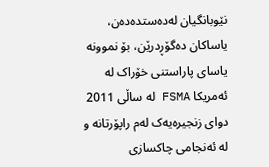نێوبانگیان لەدەستدەدەن، یاساکان دەگۆڕدرێن، بۆ نموونە یاسای پاراستنی خۆراک لە ئەمریکا FSMA لە ساڵی 2011 دوای زنجیرەیەک لەم راپۆرتانە و لە ئەنجامی چاکسازی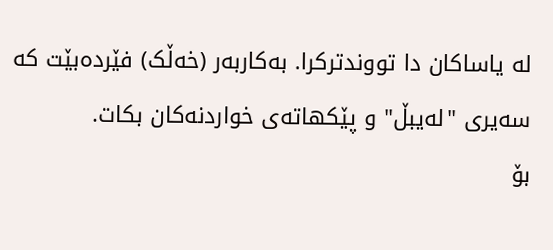لە یاساکان دا تووندترکرا. بەکاربەر (خەڵک) فێردەبێت کە سەیری "لەیبڵ" و پێکهاتەی خواردنەکان بکات.
بۆ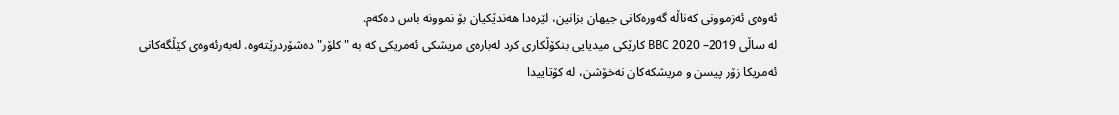ئەوەی ئەزموونی کەناڵە گەورەکانی جیهان بزانین، لێرەدا هەندێکیان بۆ نموونە باس دەکەم.
لە ساڵی 2019– 2020 BBC کارێکی میدیایی بنکۆڵکاری کرد لەبارەی مریشکی ئەمریکی کە بە "کلۆر" دەشۆردرێتەوە. لەبەرئەوەی کێڵگەکانی ئەمریکا زۆر پیسن و مریشکەکان نەخۆشن، لە کۆتاییدا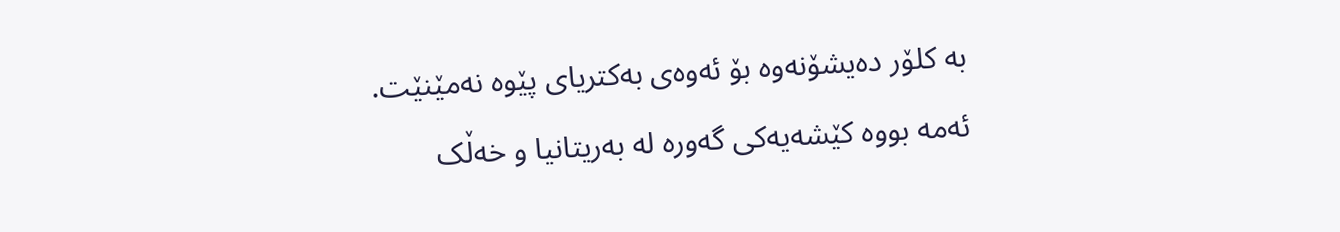بە کلۆر دەیشۆنەوە بۆ ئەوەی بەکتریای پێوە نەمێنێت.
ئەمە بووە کێشەیەکی گەورە لە بەریتانیا و خەڵک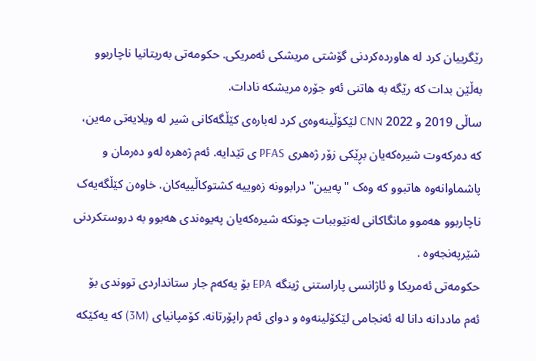رێگرییان کرد لە هاوردەکردنی گۆشتی مریشکی ئەمریکی. حکومەتی بەریتانیا ناچاربوو بەڵێن بدات کە رێگە بە هاتنی ئەو جۆرە مریشکە نادات.
ساڵی 2019 و 2022 CNN لێکۆڵینەوەی کرد لەبارەی کێڵگەکانی شیر لە ویلایەتی مەین، کە دەرکەوت شیرەکەیان بڕێکی زۆر ژەهری PFAS ی تێدایە. ئەم ژەهرە لەو دەرمان و پاشماوانەوە هاتبوو کە وەک "پەیین" درابوونە زەوییە کشتوکاڵییەکان. خاوەن کێڵگەیەک ناچاربوو هەموو مانگاکانی لەنێوببات چونکە شیرەکەیان پەیوەندی هەبوو بە دروستکردنی شێرپەنجەوە .
حکومەتی ئەمریکا و ئاژانسی پاراستنی ژینگە EPA بۆ یەکەم جار ستانداردی تووندی بۆ ئەم ماددانە دانا لە ئەنجامی لێکۆلینەوە و دوای ئەم راپۆرتانە. کۆمپانیای (3M) کە یەکێکە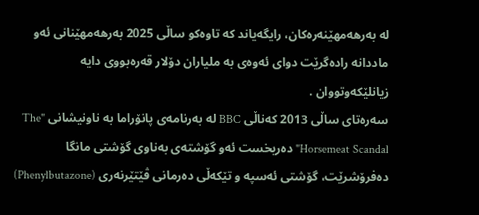لە بەرهەمهێنەرەکان، رایگەیاند کە تاوەکو ساڵی 2025 بەرهەمهێنانی ئەو ماددانە رادەگرێت دوای ئەوەی بە ملیاران دۆلار قەرەبووی دایە زیانلێکەوتووان .
سەرەتای ساڵی 2013 کەناڵی BBC لە بەرنامەی پانۆراما بە ناونیشانی "The Horsemeat Scandal" دەریخست ئەو گۆشتەی بەناوی گۆشتی مانگا دەفرۆشرێت، گۆشتی ئەسپە و تێکەڵی دەرمانی ڤێتێرنەری (Phenylbutazone)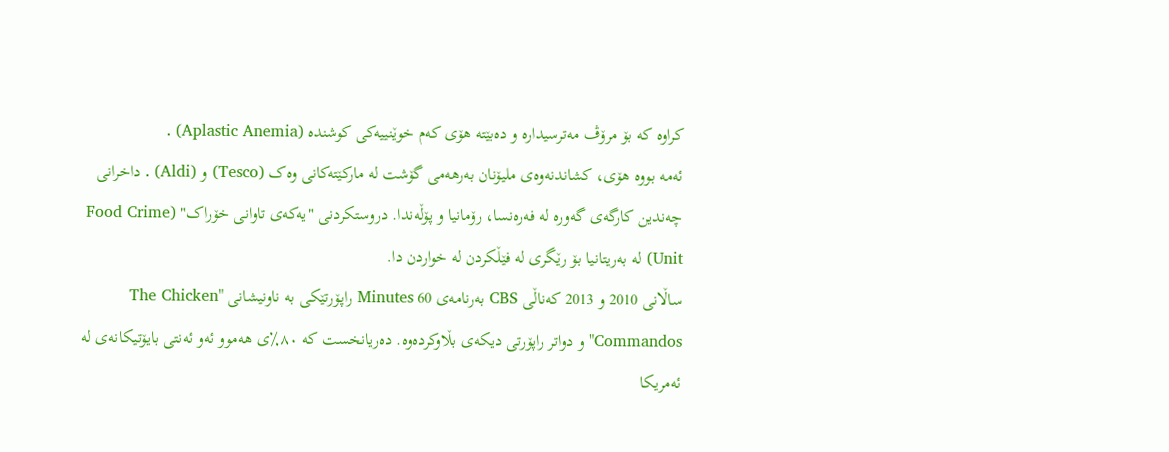کراوە کە بۆ مرۆڤ مەترسیدارە و دەبێتە هۆی کەم خوێنییەکی کوشندە (Aplastic Anemia) .
ئەمە بووە هۆی، کشاندنەوەی ملیۆنان بەرهەمی گۆشت لە مارکێتەکانی وەک (Tesco) و (Aldi) . داخرانی چەندین کارگەی گەورە لە فەرەنسا، رۆمانیا و پۆڵەندا. دروستکردنی "یەکەی تاوانی خۆراک" (Food Crime Unit) لە بەریتانیا بۆ رێگری لە فێڵکردن لە خواردن دا.
ساڵانی 2010 و 2013 کەناڵی CBS بەرنامەی 60 Minutes راپۆرتێکی بە ناونیشانی "The Chicken Commandos" و دواتر راپۆرتی دیکەی بڵاوکردەوە. دەریانخست کە ٨٠٪ی هەموو ئەو ئەنتی بایۆتیکانەی لە ئەمریکا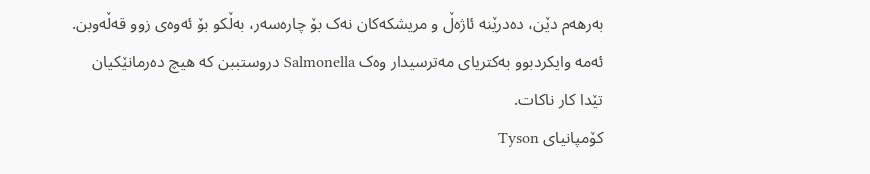بەرهەم دێن، دەدرێنە ئاژەڵ و مریشکەکان نەک بۆ چارەسەر، بەڵکو بۆ ئەوەی زوو قەڵەوبن. ئەمە وایکردبوو بەکتریای مەترسیدار وەک Salmonella دروستببن کە هیچ دەرمانێکیان تێدا کار ناکات.
کۆمپانیای Tyson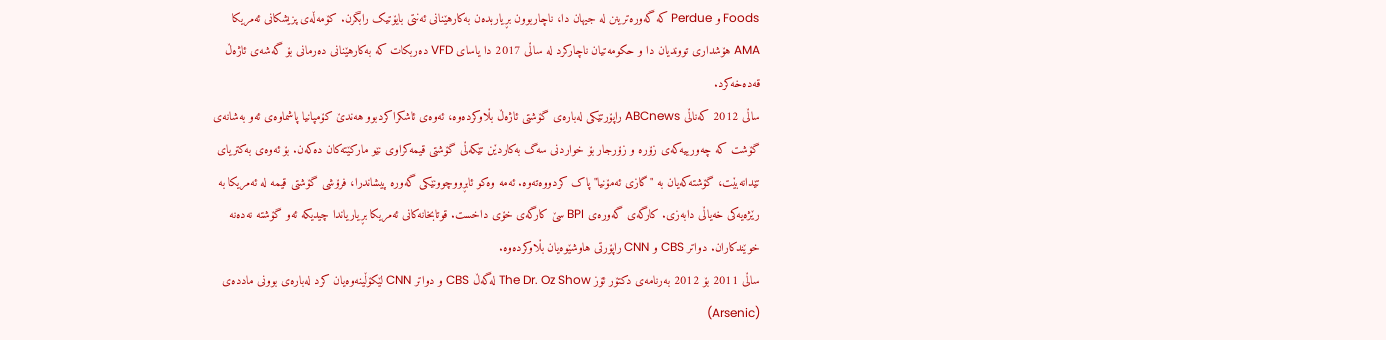Foods و Perdue کە گەورەترینن لە جیهان دا، ناچاربوون بڕیاربدەن بەکارهێنانی ئەنتی بایۆتیک رابگرن. کۆمەڵەی پزیشکانی ئەمریکا AMA هۆشداری تووندیان دا و حکومەتیان ناچارکرد لە ساڵی 2017 دا یاسای VFD دەربکات کە بەکارهێنانی دەرمانی بۆ گەشەی ئاژەڵ قەدەخەکرد.
ساڵی 2012 کەناڵی ABCnews راپۆرتێکی لەبارەی گۆشتی ئاژەڵ بڵاوکردەوە، ئەوەی ئاشکراکردبوو هەندێ کۆمپانیا پاشماوەی ئەو بەشانەی گۆشت کە چەورییەکەی زۆرە و زۆرجار بۆ خواردنی سەگ بەکاردێن تێکەڵی گۆشتی قیمەکراوی نێو مارکێتەکان دەکەن. بۆ ئەوەی بەکتریای تێدانەبێت، گۆشتەکەیان بە "گازی ئەمۆنیا" پاک کردووەتەوە. ئەمە وەکو ئابڕووچوونێکی گەورە پیشاندرا، فرۆشی گۆشتی قیمە لە ئەمریکا بە رێژەیەکی خەیاڵی دابەزی. کارگەی گەورەی BPI سێ کارگەی خۆی داخست. قوتابخانەکانی ئەمریکا بڕیاریاندا چیدیکە ئەو گۆشتە نەدەنە خوێندکاران. دواتر CBS و CNN راپۆرتی هاوشێوەیان بڵاوکردەوە.
ساڵی 2011 بۆ 2012 بەرنامەی دکتۆر ئۆز The Dr. Oz Show لەگەڵ CBS و دواتر CNN لێکۆڵینەوەیان کرد لەبارەی بوونی ماددەی (Arsenic)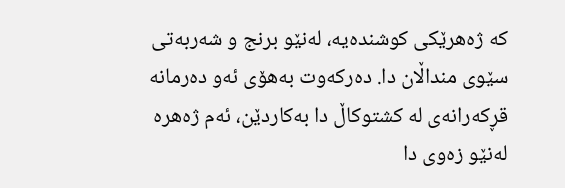کە ژەهرێکی کوشندەیە، لەنێو برنج و شەربەتی سێوی منداڵان دا. دەرکەوت بەهۆی ئەو دەرمانە قڕکەرانەی لە کشتوکاڵ دا بەکاردێن، ئەم ژەهرە لەنێو زەوی دا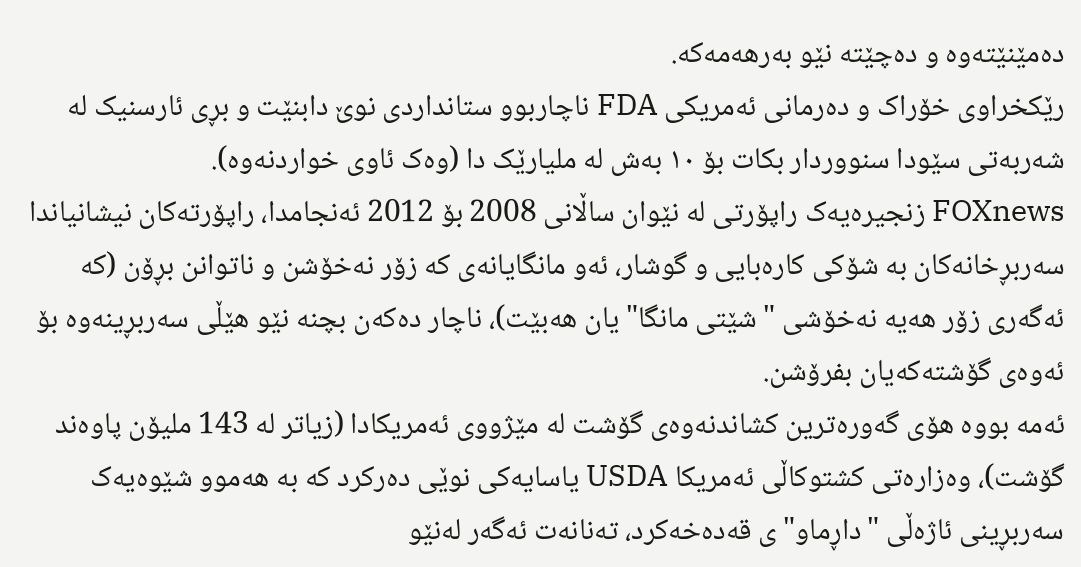دەمێنێتەوە و دەچێتە نێو بەرهەمەکە.
رێکخراوی خۆراک و دەرمانی ئەمریکی FDA ناچاربوو ستانداردی نوێ دابنێت و بڕی ئارسنیک لە شەربەتی سێودا سنووردار بکات بۆ ١٠ بەش لە ملیارێک دا (وەک ئاوی خواردنەوە).
FOXnews زنجیرەیەک راپۆرتی لە نێوان ساڵانی 2008 بۆ 2012 ئەنجامدا، راپۆرتەکان نیشانیاندا سەربڕخانەکان بە شۆکی کارەبایی و گوشار، ئەو مانگایانەی کە زۆر نەخۆشن و ناتوانن بڕۆن (کە ئەگەری زۆر هەیە نەخۆشی "شێتی مانگا"یان هەبێت)، ناچار دەکەن بچنە نێو هێڵی سەربڕینەوە بۆ ئەوەی گۆشتەکەیان بفرۆشن.
ئەمە بووە هۆی گەورەترین کشاندنەوەی گۆشت لە مێژووی ئەمریکادا (زیاتر لە 143 ملیۆن پاوەند گۆشت)، وەزارەتی کشتوکاڵی ئەمریکا USDA یاسایەکی نوێی دەرکرد کە بە هەموو شێوەیەک سەربڕینی ئاژەڵی "داڕماو"ی قەدەخەکرد، تەنانەت ئەگەر لەنێو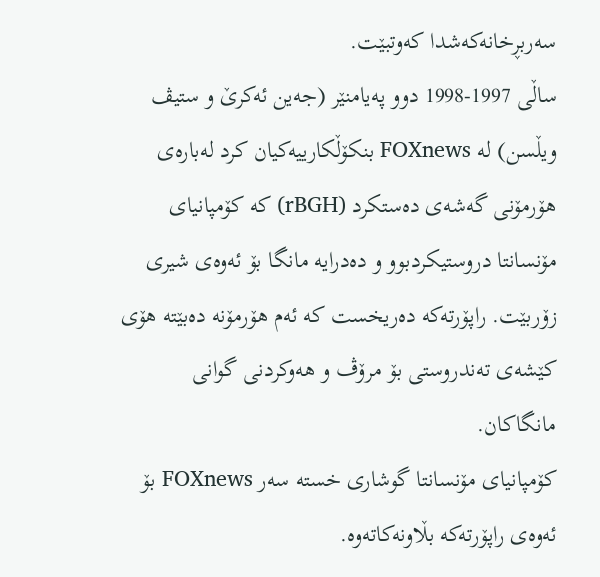سەربڕخانەکەشدا کەوتبێت.
ساڵی 1997-1998 دوو پەیامنێر (جەین ئەکرێ و ستیڤ ویڵسن) لە FOXnews بنکۆڵکارییەکیان کرد لەبارەی هۆرمۆنی گەشەی دەستکرد (rBGH) کە کۆمپانیای مۆنسانتا دروستیکردبوو و دەدرایە مانگا بۆ ئەوەی شیری زۆربێت. راپۆرتەکە دەریخست کە ئەم هۆرمۆنە دەبێتە هۆی کێشەی تەندروستی بۆ مرۆڤ و هەوکردنی گوانی مانگاکان.
کۆمپانیای مۆنسانتا گوشاری خستە سەر FOXnews بۆ ئەوەی راپۆرتەکە بڵاونەکاتەوە.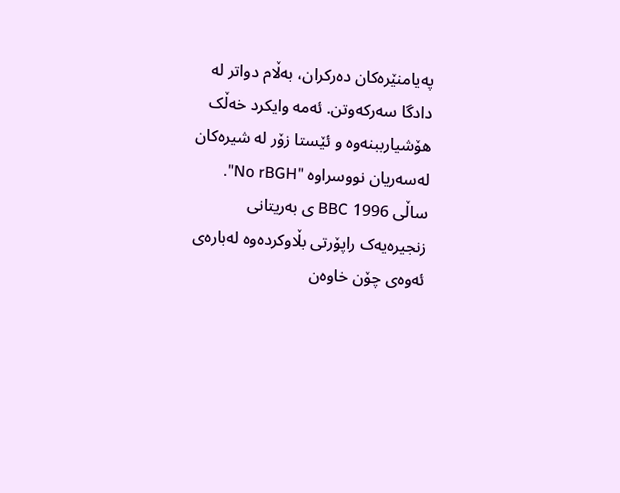پەیامنێرەکان دەرکران، بەڵام دواتر لە دادگا سەرکەوتن. ئەمە وایکرد خەڵک هۆشیارببنەوە و ئێستا زۆر لە شیرەکان لەسەریان نووسراوە "No rBGH".
ساڵی 1996 BBC ی بەریتانی زنجیرەیەک راپۆرتی بڵاوکردەوە لەبارەی ئەوەی چۆن خاوەن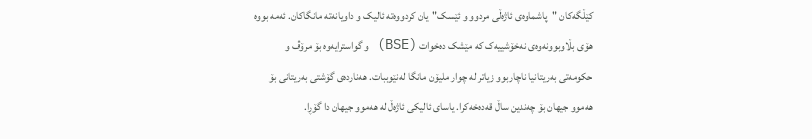کێڵگەکان "پاشماوەی ئاژەڵی مردوو و ئێسک"یان کردووەتە ئالیک و داویانەتە مانگاکان. ئەمە بووە هۆی بڵاوبوونەوەی نەخۆشییەک کە مێشک دەخوات (BSE) و گواسترایەوە بۆ مرۆڤ و حکومەتی بەریتانیا ناچاربوو زیاتر لە چوار ملیۆن مانگا لەنێوببات. هەناردەی گۆشتی بەریتانی بۆ هەموو جیهان بۆ چەندین ساڵ قەدەخەکرا. یاسای ئالیکی ئاژەڵ لە هەموو جیهان دا گۆڕا.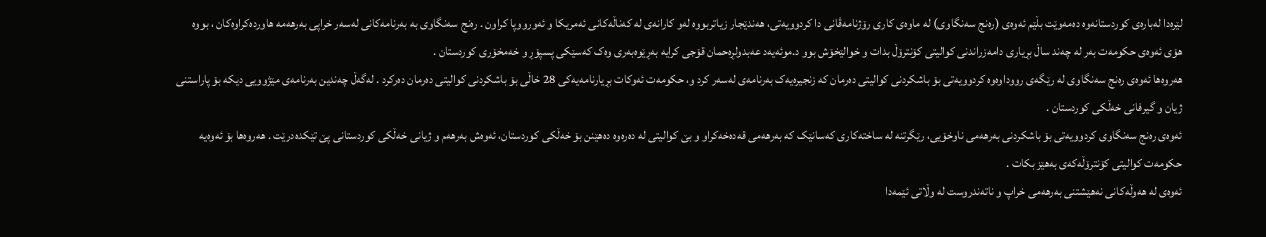لێرەدا لەبارەی کوردستانەوە دەمەوێت بڵێم ئەوەی (رەنج سەنگاوی) لە ماوەی کاری رۆژنامەڤانی دا کردوویەتی، هەندێجار زیاتربووە لەو کارانەی لە کەناڵەکانی ئەمریکا و ئەورووپا کراون . رەنج سەنگاوی بە بەرنامەکانی لەسەر خراپی بەرهەمە هاوردەکراوەکان ، بووە هۆی ئەوەی حکومەت بەر لە چەند ساڵ بڕیاری دامەزراندنی کوالیتی کۆنترۆڵ بدات و خوالێخۆش بوو د.موئەیەد عەبدولڕەحمان قۆجی کرایە بەڕێوەبەری وەک کەسێکی پسپۆڕ و خەمخۆری کوردستان .
هەروەها ئەوەی رەنج سەنگاوی لە رێگەی رووداوەوە کردوویەتی بۆ باشکردنی کوالیتی دەرمان کە زنجیرەیەک بەرنامەی لەسەر کرد و، حکومەت ئەوکات بڕیارنامەیەکی 28 خاڵی بۆ باشکردنی کوالیتی دەرمان دەرکرد . لەگەڵ چەندین بەرنامەی مێژوویی دیکە بۆ پاراستنی ژیان و گیرفانی خەڵکی کوردستان .
ئەوەی رەنج سەنگاوی کردوویەتی بۆ باشکردنی بەرهەمی ناوخۆیی، رێگرتنە لە ساختەکاری کەسانێک کە بەرهەمی قەدەخەکراو و بێ کوالیتی لە دەرەوە دەهێنن بۆ خەڵکی کوردستان، ئەوەش بەرهەم و ژیانی خەڵکی کوردستانی پێ تێکدەدرێت . هەروەها بۆ ئەوەیە حکومەت کوالیتی کۆنترۆڵەکەی بەهێز بکات .
ئەوەی لە هەوڵەکانی نەهێشتنی بەرهەمی خراپ و ناتەندروست لە وڵاتی ئێمەدا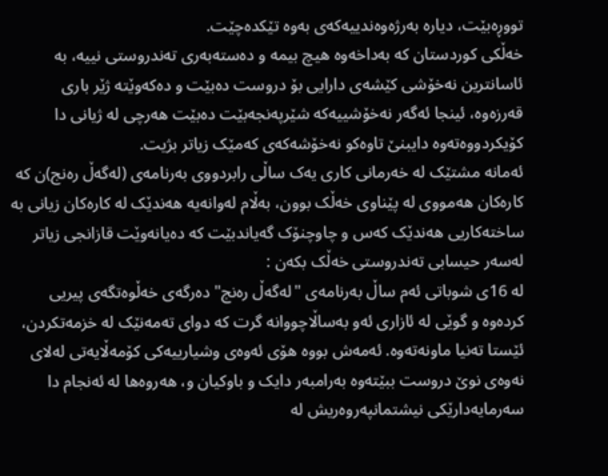تووڕەبێت، دیارە بەرژەوەندییەکەی بەوە تێکدەچێت.
خەڵکی کوردستان کە بەداخەوە هیچ بیمە و دەستەبەری تەندروستی نییە، بە ئاسانترین نەخۆشی کێشەی دارایی بۆ دروست دەبێت و دەکەوێتە ژێر باری قەرزەوە، ئینجا ئەگەر نەخۆشییەکە شێرپەنجەبێت دەبێت هەرچی لە ژیانی دا کۆیکردووەتەوە دایبنێ تاوەکو نەخۆشەکەی کەمێک زیاتر بژیت.
ئەمانە مشتێک لە خەرمانی کاری یەک ساڵی رابردووی بەرنامەی (لەگەڵ رەنج)ن کە کارەکان هەمووی لە پێناوی خەڵک بوون، بەڵام لەوانەیە هەندێک لە کارەکان زیانی بە ساختەکاریی هەندێک کەس و چاوچنۆک گەیاندبێت کە دەیانەوێت قازانجی زیاتر لەسەر حیسابی تەندروستی خەڵک بکەن :
لە 16ی شوباتی ئەم ساڵ بەرنامەی "لەگەڵ رەنج" دەرگەی خەڵوەتگەی پیریی کردەوە و گوێی لە ئازاری ئەو بەساڵاچووانە گرت کە دوای تەمەنێک لە خزمەتکردن، ئێستا تەنیا ماونەتەوە. ئەمەش بووە هۆی ئەوەی وشیارییەکی کۆمەڵایەتی لەلای نەوەی نوێ دروست ببێتەوە بەرامبەر دایک و باوکیان و، هەروەها لە ئەنجام دا سەرمایەدارێکی نیشتمانپەروەریش لە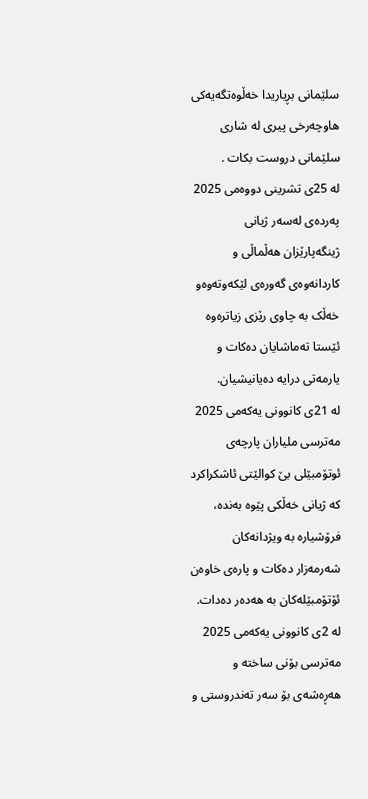سلێمانی بڕیاریدا خەڵوەتگەیەکی هاوچەرخی پیری لە شاری سلێمانی دروست بکات .
لە 25ی تشرینی دووەمی 2025 پەردەی لەسەر ژیانی ژینگەپارێزان هەڵماڵی و کاردانەوەی گەورەی لێکەوتەوەو خەڵک بە چاوی رێزی زیاترەوە ئێستا تەماشایان دەکات و یارمەتی درایە دەیانیشیان.
لە 21ی کانوونی یەکەمی 2025 مەترسی ملیاران پارچەی ئوتۆمبێلی بێ کوالێتی ئاشکراکرد کە ژیانی خەڵکی پێوە بەندە، فرۆشیارە بە ویژدانەکان شەرمەزار دەکات و پارەی خاوەن ئۆتۆمبێلەکان بە هەدەر دەدات.
لە 2ی کانوونی یەکەمی 2025 مەترسی بۆنی ساختە و هەڕەشەی بۆ سەر تەندروستی و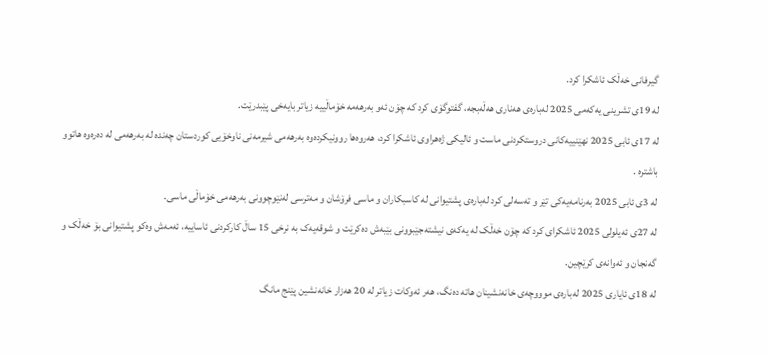گیرفانی خەڵک ئاشکرا کرد.
لە 19ی تشرینی یەکەمی 2025 لەبارەی هەناری هەڵەبجە، گفتوگۆی کرد کە چۆن ئەو بەرهەمە خۆماڵییە زیاتر بایەخی پێبدرێت.
لە 17ی ئابی 2025 نهێنییەکانی دروستکردنی ماست و ئالیکی ژەهراوی ئاشکرا کرد، هەروەها روونیکردەوە بەرهەمی شیرمەنی ناوخۆیی کوردستان چەندە لە بەرهەمی لە دەرەوە هاتوو باشترە .
لە 3ی ئابی 2025 بەرنامەیەکی تێر و تەسەلی کرد لەبارەی پشتیوانی لە کاسبکاران و ماسی فرۆشان و مەترسی لەنێوچوونی بەرهەمی خۆماڵی ماسی.
لە 27ی ئەیلولی 2025 ئاشکرای کرد کە چۆن خەڵک لە یەکەی نیشتەجێبوونی بێبەش دەکرێت و شوقەیەک بە نرخی 15 ساڵ کارکردنی ئاساییە، ئەمەش وەکو پشتیوانی بۆ خەڵک و گەنجان و ئەوانەی کرێچین.
لە 18ی ئایاری 2025 لەبارەی موووچەی خانەنشینان هاتە دەنگ، هەر ئەوکات زیاتر لە 20 هەزار خانەنشین پێنج مانگ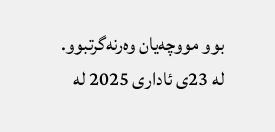بوو مووچەیان وەرنەگرتبوو.
لە 23ی ئاداری 2025 لە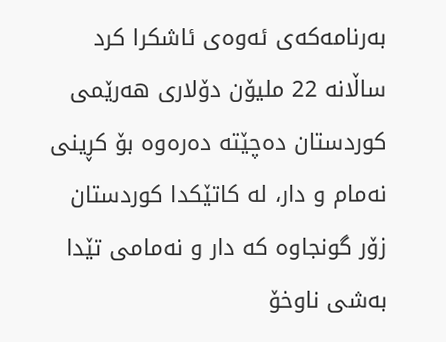بەرنامەکەی ئەوەی ئاشکرا کرد ساڵانە 22 ملیۆن دۆلاری هەرێمی كوردستان دەچێتە دەرەوە بۆ كڕینی نەمام و دار، لە کاتێکدا کوردستان زۆر گونجاوە کە دار و نەمامی تێدا بەشی ناوخۆ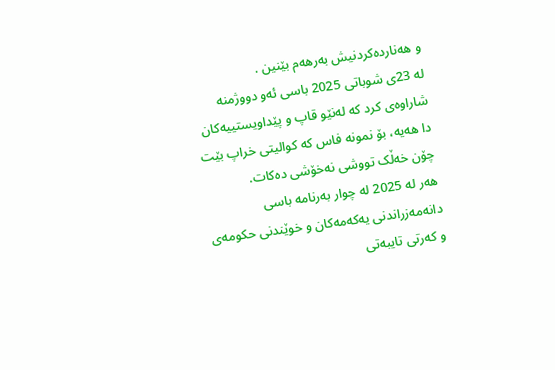و هەناردەکردنیش بەرهەم بێنین .
لە 23ی شوباتی 2025 باسی ئەو دووژمنە شاراوەی کرد کە لەنێو قاپ و پێداویستییەکان دا هەیە، بۆ نمونە فاس کە کوالیتی خراپ بێت چۆن خەڵک تووشی نەخۆشی دەکات.
هەر لە 2025 لە چوار بەرنامە باسی دانەمەزراندنی یەکەمەکان و خوێندنی حکومەی و کەرتی تایبەتی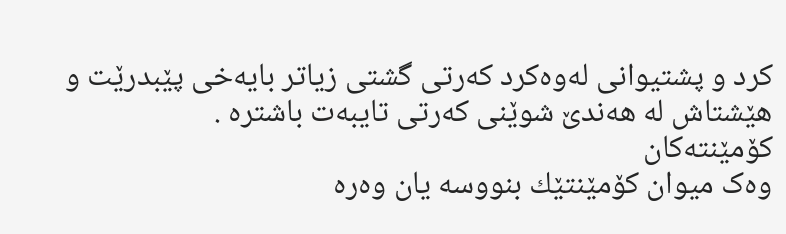کرد و پشتیوانی لەوەکرد کەرتی گشتی زیاتر بایەخی پێبدرێت و هێشتاش لە هەندێ شوێنی کەرتی تایبەت باشترە .
کۆمێنتەکان
وەک میوان کۆمێنتێك بنووسە یان وەرە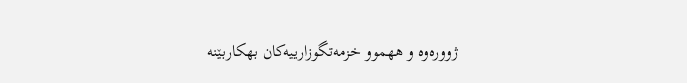ژوورەوە و ههموو خزمەتگوزارییەکان بهكاربێنه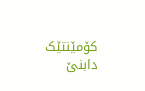کۆمێنتێک دابنێ